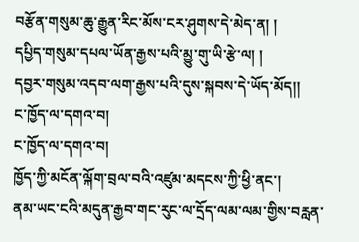བརྩོན་གསུམ་ཆུ་རྒྱུན་རིང་མོས་ངར་ཤུགས་དེ་མེད་ན། །
དཔྱིད་གསུམ་དཔལ་ཡོན་རྒྱས་པའི་མྱུ་གུ་ཡི་རྩེ་ལ། །
དབྱར་གསུམ་འདབ་ལག་རྒྱས་པའི་དུས་སྐབས་དེ་ཡོད་མོད།།
ང་ཁྱོད་ལ་དགའ་བ།
ང་ཁྱོད་ལ་དགའ་བ།
ཁྱོད་ཀྱི་མངོན་ལྐོག་བྲལ་བའི་འཛུམ་མདངས་ཀྱི་ཕྱི་ནང་།
ནམ་ཡང་ངའི་མདུན་རྒྱབ་གང་རུང་ལ་དྲོད་ལམ་ལམ་གྱིས་བརླན་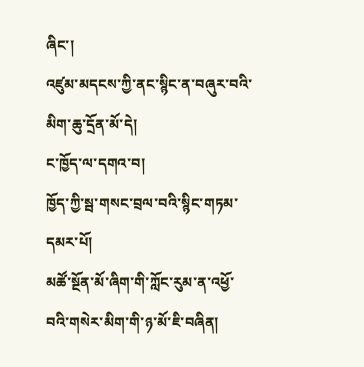ཞིང་།
འཛུམ་མདངས་ཀྱི་ནང་སྙིང་ན་བཞུར་བའི་མིག་ཆུ་དྲོན་མོ་དེ།
ང་ཁྱོད་ལ་དགའ་བ།
ཁྱོད་ཀྱི་སྦ་གསང་བྲལ་བའི་སྙིང་གཏམ་དམར་པོ།
མཚོ་སྔོན་མོ་ཞིག་གི་ཀློང་རུམ་ན་འཕྱོ་བའི་གསེར་མིག་གི་ཉ་མོ་ཇི་བཞིན།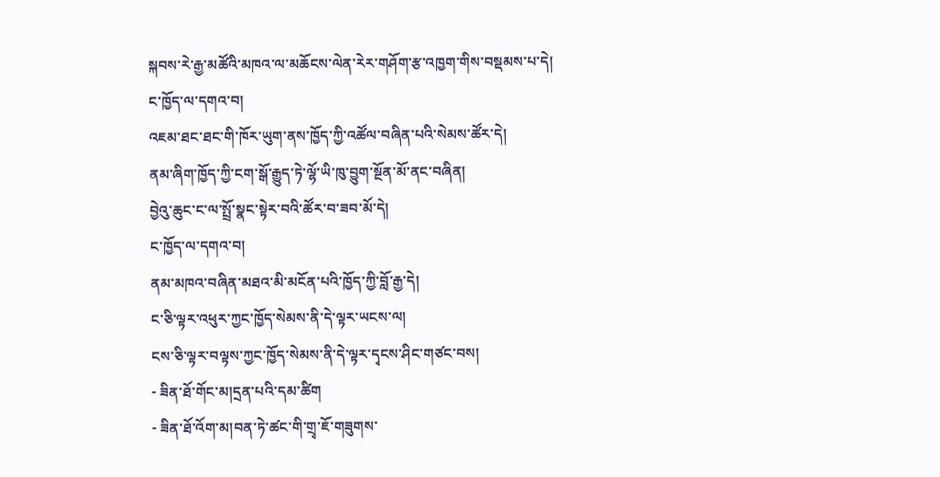སྐབས་རེ་རྒྱ་མཚོའི་མཁའ་ལ་མཆོངས་ལེན་རེར་གཤོག་རྩ་འཁྱག་གིས་བསྡམས་པ་དེ།
ང་ཁྱོད་ལ་དགའ་བ།
འཇམ་ཐང་ཐང་གི་ཁོར་ཡུག་ནས་ཁྱོད་ཀྱི་འཚོལ་བཞིན་པའི་སེམས་ཚོར་དེ།
ནམ་ཞིག་ཁྱོད་ཀྱི་ངག་སྒོ་རྒྱུད་ཏེ་ལྷོ་ཡི་ཁུ་བྱུག་སྔོན་མོ་ནང་བཞིན།
བྱེའུ་ཆུང་ང་ལ་སྤྲོ་སྣང་སྟེར་བའི་ཚོར་བ་ཟབ་མོ་དེ།
ང་ཁྱོད་ལ་དགའ་བ།
ནམ་མཁའ་བཞིན་མཐའ་མི་མངོན་པའི་ཁྱོད་ཀྱི་བློ་རྒྱ་དེ།
ང་ཅི་ལྟར་འཕུར་ཀྱང་ཁྱོད་སེམས་ནི་དེ་ལྟར་ཡངས་ལ།
ངས་ཅི་ལྟར་བལྟས་ཀྱང་ཁྱོད་སེམས་ནི་དེ་ལྟར་དྭངས་ཤིང་གཙང་བས།
- ཟིན་ཐོ་གོང་མ།དྲན་པའི་དམ་ཚིག
- ཟིན་ཐོ་འོག་མ།བན་ཏེ་ཚང་གི་གྲྭ་ཇོ་གཟུགས་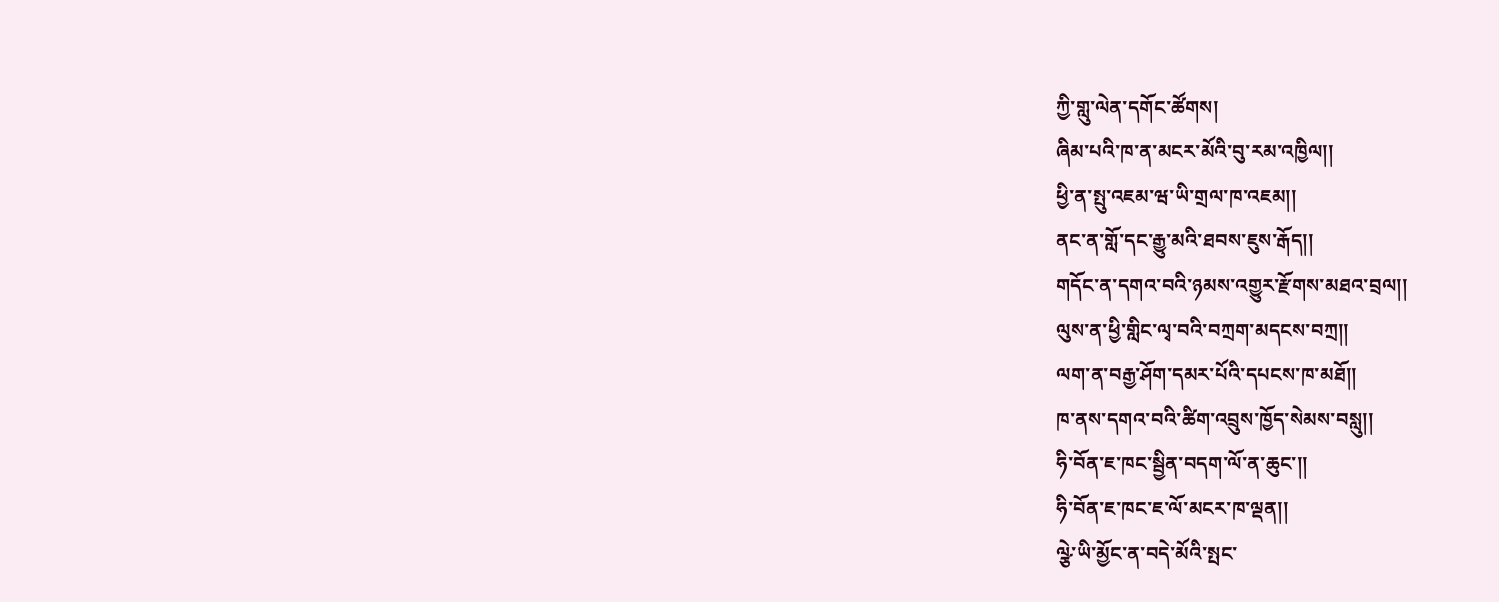ཀྱི་གླུ་ལེན་དགོང་ཚོགས།
ཞིམ་པའི་ཁ་ན་མངར་མོའི་བུ་རམ་འཁྱིལ།།
ཕྱི་ན་སྤུ་འཇམ་ཝ་ཡི་གྲལ་ཁ་འཇམ།།
ནང་ན་གློ་དང་རྒྱུ་མའི་ཐབས་ཇུས་རྒོད།།
གདོང་ན་དགའ་བའི་ཉམས་འགྱུར་རྫོགས་མཐའ་བྲལ།།
ལུས་ན་ཕྱི་གླིང་ལྭ་བའི་བཀྲག་མདངས་བཀྲ།།
ལག་ན་བརྒྱ་ཤོག་དམར་པོའི་དཔངས་ཁ་མཐོ།།
ཁ་ནས་དགའ་བའི་ཚིག་འབྲུས་ཁྱོད་སེམས་བསླུ།།
ཧི་བོན་ཇ་ཁང་སྦྱིན་བདག་ལོ་ན་ཆུང་།།
ཧི་བོན་ཇ་ཁང་ཇ་ལོ་མངར་ཁ་ལྡན།།
ལྩེ་ཡི་མྱོང་ན་བདེ་མོའི་སྤང་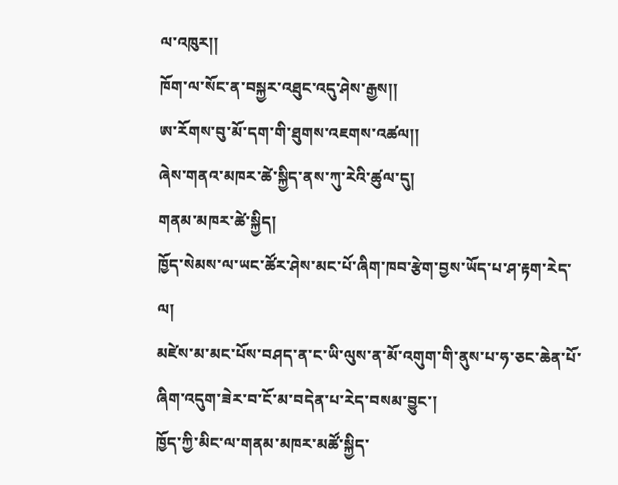ལ་འཁུར།།
ཁོག་ལ་སོང་ན་བསྐྱར་འཐུང་འདུ་ཤེས་རྒྱས།།
ཨ་རོགས་བུ་མོ་དག་གི་ཐུགས་འཇགས་འཚལ།།
ཞེས་གནའ་མཁར་ཚེ་སྐྱིད་ནས་ཀུ་རེའི་ཚུལ་དུ།
གནམ་མཁར་ཚེ་སྐྱིད།
ཁྱོད་སེམས་ལ་ཡང་ཚོར་ཤེས་མང་པོ་ཞིག་ཁབ་རྩེག་བྱས་ཡོད་པ་ཤ་རྟག་རེད་ལ།
མཛེས་མ་མང་པོས་བཤད་ན་ང་ཡི་ལུས་ན་མོ་འགུག་གི་ནུས་པ་ཧ་ཅང་ཆེན་པོ་ཞིག་འདུག་ཟེར་བ་ངོ་མ་བདེན་པ་རེད་བསམ་བྱུང་།
ཁྱོད་ཀྱི་མིང་ལ་གནམ་མཁར་མཚོ་སྐྱིད་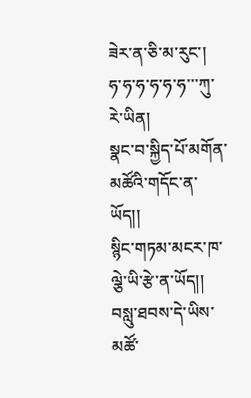ཟེར་ན་ཅི་མ་རུང་།
ཧ་ཧ་ཧ་ཧ་ཧ་ཧ་་་ཀུ་རེ་ཡིན།
སྣང་བ་སྐྱིད་པོ་མགོན་མཚོའི་གདོང་ན་ཡོད།།
སྙིང་གཏམ་མངར་ཁ་ལྕེ་ཡི་རྩེ་ན་ཡོད།།
བསླུ་ཐབས་དེ་ཡིས་མཚོ་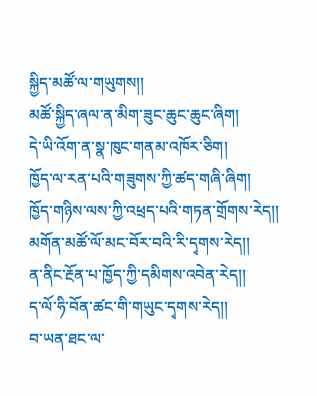སྐྱིད་མཚོ་ལ་གཡུགས།།
མཚོ་སྐྱིད་ཞལ་ན་མིག་ཟུང་ཆུང་ཆུང་ཞིག།
དེ་ཡི་འོག་ན་སྣ་ཁུང་གནམ་འཁོར་ཅིག།
ཁྱོད་ལ་རན་པའི་གཟུགས་ཀྱི་ཚད་གཞི་ཞིག།
ཁྱོད་གཉིས་ལས་ཀྱི་འཕྲད་པའི་གཏན་གྲོགས་རེད།།
མགོན་མཚོ་ལོ་མང་བོར་བའི་རི་དྭགས་རེད།།
ན་ནིང་རྔོན་པ་ཁྱོད་ཀྱི་དམིགས་འབེན་རེད།།
ད་ལོ་ཧི་བོན་ཚང་གི་གཡུང་དྭགས་རེད།།
བ་ཡན་ཐང་ལ་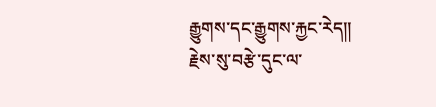རྒྱུགས་དང་རྒྱུགས་རྐྱང་རེད།།
རྗེས་སུ་བརྩེ་དུང་ལ་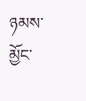ཉམས་མྱོང་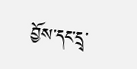བྱོས་དང་དྲྭ་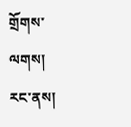གྲོགས་ལགས། རང་ནས།